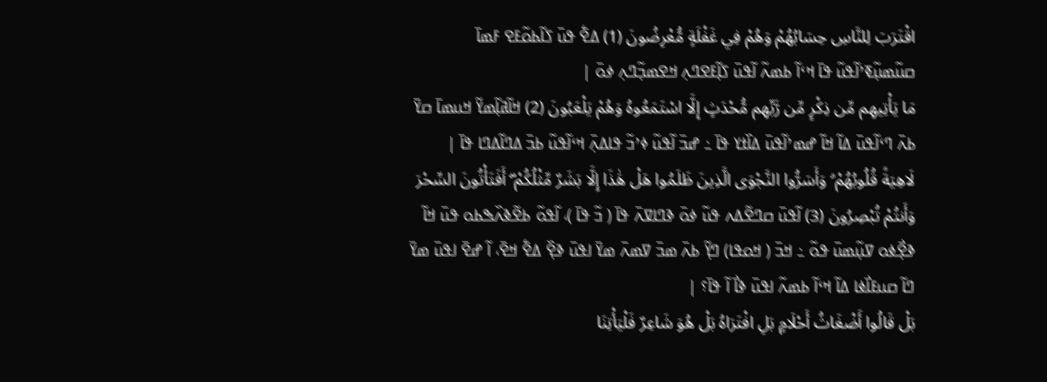اقْتَرَبَ لِلنَّاسِ حِسَابُهُمْ وَهُمْ فِي غَفْلَةٍ مُّعْرِضُونَ (1) ߡߐ߱ ߟߎ߫ ߖߊ߬ߕߋ߬ߓߐ ߓߘߊ߫ ߛߎ߬ߘߎ߲߬ߧߴߊ߬ߟߎ߬ ߟߊ߫ ߞߵߊ߬ ߕߘߍ߬ ߊ߬ߟߎ߫ ߖߊ߲߬ߓߐߣߍ߲ ߞߐߘߏ߲߬ߣߍ߲ ߦߋ߫ |
مَا يَأْتِيهِم مِّن ذِكْرٍ مِّن رَّبِّهِم مُّحْدَثٍ إِلَّا اسْتَمَعُوهُ وَهُمْ يَلْعَبُونَ (2) ߞߊ߬ߥߊ߲߬ߘߌ߬ ߞߎߘߊ߫ ߛߌ߫ ߕߍ߫ ߣߵߊ߬ߟߎ߫ ߡߊ߬ ߞߊ߬ ߝߘߴߊ߬ߟߎ߫ ߡߊ߰ߙߌ ߟߊ߫ ߸ ߝߏ߫ ߊ߬ߟߎ߬ ߦߴߏ߬ ߟߊߡߍ߲߫ ߞߵߊ߬ߟߎ߬ ߕߏ߫ ߡߣߊ߬ߡߣߊ ߟߊ߫ |
لَاهِيَةً قُلُوبُهُمْ ۗ وَأَسَرُّوا النَّجْوَى الَّذِينَ ظَلَمُوا هَلْ هَٰذَا إِلَّا بَشَرٌ مِّثْلُكُمْ ۖ أَفَتَأْتُونَ السِّحْرَ وَأَنتُمْ تُبْصِرُونَ (3) ߊ߬ߟߎ߫ ߛߣߐ߬ߡߍ ߟߎ߬ ߦߋ߫ ߢߣߊߜߍ߫ ߟߊ߫ ( ߏ߬ ߟߊ߫ )، ߊ߬ߟߋ߬ ߕߐ߬ߢߍ߰ߒߕߋ ߟߎ߫ ߞߊ߬ ߢߐ߲߯ߦߋ ߜߎ߲߬ߘߎ߫ ߟߋ߬ ߸ ߞߏ߫ ( ߞߋߟߊ) ߣߌ߲߬ ߕߍ߫ ߘߏ߫ ߜߘߍ߫ ߘߌ߫ ߊߟߎ߫ ߢߐ߲߰ ߡߐ߱ ߞߐ߫، ߊ߬ ߝߐ߫ ߊߟߎ߫ ߘߌ߫ ߣߊ߬ ߛߎߓߊ߯ߦߊ ߡߊ߬ ߞߵߊ߬ ߕߘߍ߬ ߊߟߎ߫ ߢߊ߯ ߊ߬ ߟߊ߫؟ |
بَلْ قَالُوا أَضْغَاثُ أَحْلَامٍ بَلِ افْتَرَاهُ بَلْ هُوَ شَاعِرٌ فَلْيَأْتِنَا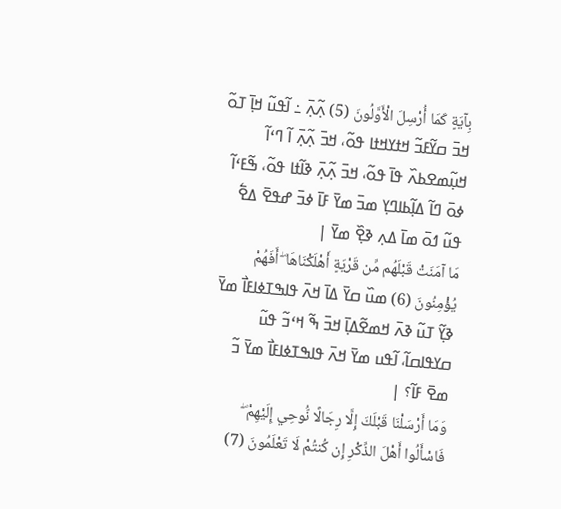بِآيَةٍ كَمَا أُرْسِلَ الْأَوَّلُونَ (5) ߍ߲߬ߍ߲߫ ߸ ߊ߬ߟߎ߬ ߞߊ߲߫ ߠߋ߬ ߞߏ߫ ߛߌ߬ߓߏ߬ ߞߙߌߞߙߊ ߟߋ߬، ߞߏ߫ ߍ߲߬ߍ߲߫ ߊ߬ ߣߵߊ߬ ߞߎ߲߬ߘߐߕߍ߰ ߟߊ߫ ߟߋ߬، ߞߏ߫ ߍ߲߬ߍ߲߫ ߢߊ߬ߙߊ ߟߋ߬، ߒ߬ߓߵߊ߬ ߦߋ߫ ߣߊ߬ ߡߊ߲߬ߕߊߣߌ߲ ߘߏ߫ ߘߌ߫ ߓߊ߫ ߦߏ߫ ߝߟߐ߫ ߡߐ߱ ߟߎ߬ ߗߋ߫ ߘߊ߫ ߡߍ߲ ߢߐ߲߰ ߘߌ߫ |
مَا آمَنَتْ قَبْلَهُم مِّن قَرْيَةٍ أَهْلَكْنَاهَا ۖ أَفَهُمْ يُؤْمِنُونَ (6) ߘߎ߰ ߛߌ߫ ߡߊ߫ ߞߍ߫ ߟߊߒߠߦߊߓߊ߯ ߘߌ߫ ߢߌ߲߬ ߠߎ߬ ߢߍ߫ ߞߘߐ߬ߡߊ߲߫ ߞߏ߫ ߒ߬ ߞߵߏ߬ ߟߎ߬ ߛߌߟߊߛߊ߬، ߊ߬ߟߎ ߘߌ߫ ߞߍ߫ ߟߊߒߠߦߊߓߊ߯ ߘߌ߫ ߏ߬ ߘߐ߫ ߓߊ߬؟ |
وَمَا أَرْسَلْنَا قَبْلَكَ إِلَّا رِجَالًا نُّوحِي إِلَيْهِمْ ۖ فَاسْأَلُوا أَهْلَ الذِّكْرِ إِن كُنتُمْ لَا تَعْلَمُونَ (7)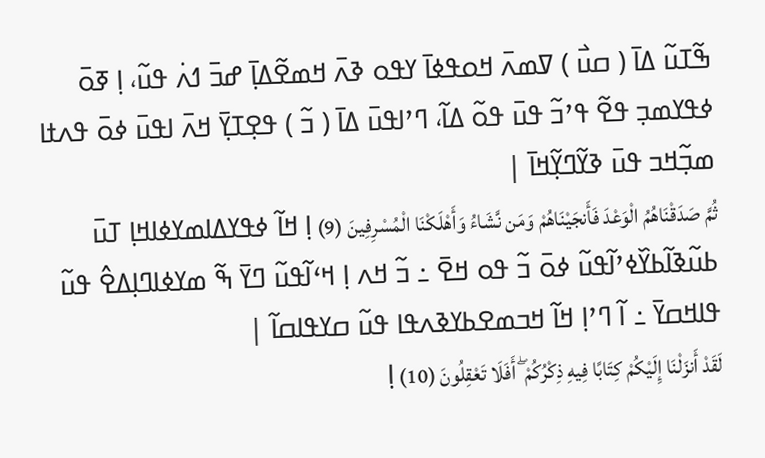ߒ߬ߠߎ߬ ߡߊ߫ ( ߛߎ߯ ) ߜߘߍ߫ ߞߋߟߦߊ߫ ߌߟߋ ߢߍ߫ ߞߘߐ߬ߡߊ߲߫ ߝߏ߫ ߗߍ߭ ߟߎ߬، ߊ߲ ߧߋ߫ ߦߟߌߘߏ߲ ߟߐ߬ ߟߴߏ߬ ߟߎ߫ ߟߋ߬ ߡߊ߬، ߣߴߊߟߎ߫ ߡߊ߫ ( ߏ߬ ) ߟߐ߲ߠߌ߲߫ ߞߍ߫ ߊߟߎ߫ ߦߋ߫ ߟߍߙߊ ߘߏ߲߬ߞߏ ߟߎ߫ ߢߌ߬ߣߌ߲߬ߞߊ߫ |
ثُمَّ صَدَقْنَاهُمُ الْوَعْدَ فَأَنجَيْنَاهُمْ وَمَن نَّشَاءُ وَأَهْلَكْنَا الْمُسْرِفِينَ (9) ߊ߲ ߞߊ߬ ߦߟߌߡߊߘߌߦߊߞߊ߲ ߠߎ߫ ߕߎ߬ߢߊ߬ߕߌ߰ߦߴߊ߬ߟߎ߬ ߦߋ߫ ߏ߬ ߟߋ ߞߐ߫ ߸ ߏ߬ ߞߍ ߊ߲ ߞߵߊ߬ߟߎ߬ ߣߌ߫ ߒ߬ ߘߌߦߊߣߊ߲ߡߐ߮ ߟߎ߬ ߟߊߞߛߌ߫ ߸ ߊ߬ ߣߴߊ߲ ߞߊ߬ ߞߏߘߐߕߌߢߍߟߊ ߟߎ߬ ߛߌߟߊߛߊ߬ |
لَقَدْ أَنزَلْنَا إِلَيْكُمْ كِتَابًا فِيهِ ذِكْرُكُمْ ۖ أَفَلَا تَعْقِلُونَ (10) ߊ߲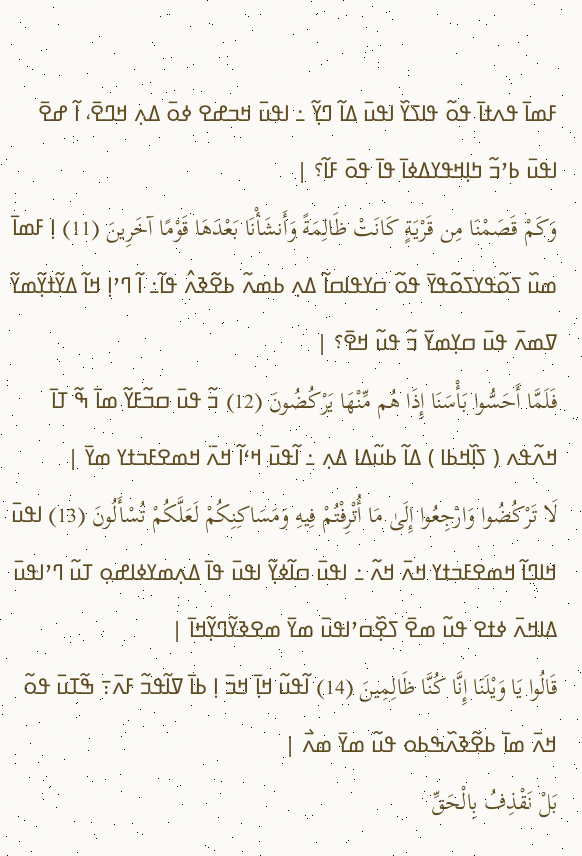ߓߘߊ߫ ߟߍߙߊ߫ ߟߋ߬ ߟߊߖߌ߰ ߊߟߎ߫ ߡߊ߬ ߣߌ߲߬ ߸ ߊߟߎ߫ ߞߏߝߐ ߦߋ߫ ߡߍ߲ ߞߣߐ߫، ߊ߬ ߝߐ߫ ߊߟߎ߫ ߕߴߏ߬ ߤߊ߲ߞߟߌߡߦߊ߫ ߟߊ߫ ߟߋ߫ ߓߊ߬؟ |
وَكَمْ قَصَمْنَا مِن قَرْيَةٍ كَانَتْ ظَالِمَةً وَأَنشَأْنَا بَعْدَهَا قَوْمًا آخَرِينَ (11) ߊ߲ ߓߘߊ߫ ߘߎ߰ ߖߋ߬ߟߌߖߋ߬ߟߌ߫ ߟߋ߬ ߛߌߟߊߛߊ߬ ߡߍ߲ ߕߘߍ߬ ߕߐ߬ߢߍ߮ ߟߊ߬߸ ߊ߬ ߣߴߊ߲ ߞߊ߬ ߡߌ߬ߙߌ߲߬ߘߌ߬ ߜߘߍ߫ ߟߎ߫ ߛߌ߲ߘߌ߫ ߏ߬ ߟߎ߬ ߞߐ߫؟ |
فَلَمَّا أَحَسُّوا بَأْسَنَا إِذَا هُم مِّنْهَا يَرْكُضُونَ (12) ߏ߬ ߟߎ߫ ߛߏ߬ߓߌ߬ ߘߊ߫ ߒ߬ ߠߊ߫ ߞߍ߬ߟߍ ( ߖߊ߲߰ߞߕߊ ) ߡߊ߬ ߕߎ߬ߡߊ ߡߍ߲ ߸ ߊ߬ߟߎ߫ ߞߵߊ߬ ߞߍ߫ ߞߘߐߓߏߙߌ ߘߌ߫ |
لَا تَرْكُضُوا وَارْجِعُوا إِلَىٰ مَا أُتْرِفْتُمْ فِيهِ وَمَسَاكِنِكُمْ لَعَلَّكُمْ تُسْأَلُونَ (13) ߊߟߎ߫ ߞߊߣߊ߬ ߞߘߐߓߏߙߌ ߞߍ߫ ߞߍ߬ ߸ ߊߟߎ߫ ߛߊ߬ߦߌ߲߬ ߊߟߎ߫ ߟߊ߫ ߡߍ߲ߘߌߦߊߝߋ߲ ߠߎ߬ ߣߴߊߟߎ߫ ߡߊߞߍ߫ ߦߙߐ ߟߎ߬ ߘߐ߫ ߖߐ߲߰ߛߴߊߟߎ߫ ߘߌ߫ ߘߐߢߌ߬ߣߌ߲߬ߞߊ߫ |
قَالُوا يَا وَيْلَنَا إِنَّا كُنَّا ظَالِمِينَ (14) ߊ߬ߟߎ߬ ߞߊ߲߫ ߞߏ߫ ߊ߲ ߕߊ߫ ߜߊ߬ߟߏ߬ ߓߍ߫߹ ߒ߬ߠߎ߫ ߟߋ߬ ߞߍ߫ ߘߊ߫ ߕߐ߬ߢߍ߰ߒߕߋ ߟߎ߬ ߘߌ߫ ߘߍ߯ |
بَلْ نَقْذِفُ بِالْحَقِّ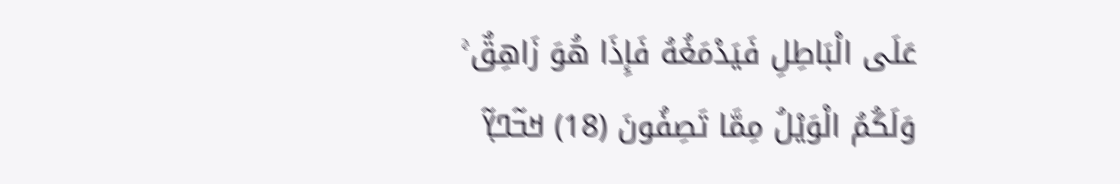عَلَى الْبَاطِلِ فَيَدْمَغُهُ فَإِذَا هُوَ زَاهِقٌ ۚ وَلَكُمُ الْوَيْلُ مِمَّا تَصِفُونَ (18) ߞߏ߬ߣߌ߲߬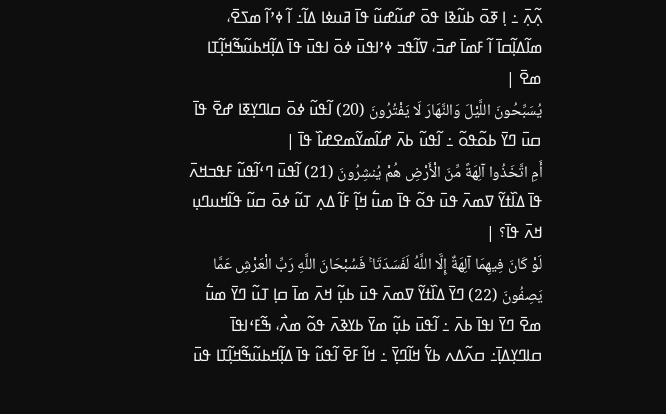ߍ߲߬ߍ߲߫ ߸ ߊ߲ ߧߋ߫ ߕߎ߬ߢߊ ߟߋ߫ ߝߎ߬ߝߎ߬ ߟߊ߫ ߥߎߦߊ ߡߊ߬߸ ߊ߬ ߦߴߊ߬ ߘߖߐ߫، ߘߊ߬ߡߊ߲߬ߛߊ߫ ߊ߬ ߓߘߊ߫ ߝߏ߫، ߜߊ߬ߟߏ ߦߴߊߟߎ߫ ߦߋ߫ ߊߟߎ߫ ߟߊ߫ ߡߊ߲߬ߞߕߎ߬ߒ߬ߞߊ߲߬ߠߊ ߘߐ߫ |
يُسَبِّحُونَ اللَّيْلَ وَالنَّهَارَ لَا يَفْتُرُونَ (20) ߊ߬ߟߎ߬ ߦߋ߫ ߛߊߣߌ߲ߧߊ ߝߐ߫ ߟߊ߫ ߛߎ߫ ߣߌ߫ ߕߋ߬ߟߋ߬ ߸ ߊ߬ߟߎ߬ ߕߍ߫ ߝߊ߬ߘߌ߬ߘߐߝߊ߰ ߟߊ߫ |
أَمِ اتَّخَذُوا آلِهَةً مِّنَ الْأَرْضِ هُمْ يُنشِرُونَ (21) ߊ߬ߟߎ߫ ߣߵߊ߬ߟߎ߬ ߓߟߏߞߍ߫ ߟߊ߫ ߡߊ߰ߙߌ߬ ߜߘߍ߫ ߟߎ߫ ߟߋ߬ ߟߊ߫ ߘߎ߱ ߞߊ߲߬ ߓߊ߬ ߡߍ߲ ߠߎ߬ ߦߋ߫ ߛߎ߬ ߟߊ߬ߞߎߣߎ߲ ߞߍ߫ ߟߊ߫؟ |
لَوْ كَانَ فِيهِمَا آلِهَةٌ إِلَّا اللَّهُ لَفَسَدَتَا ۚ فَسُبْحَانَ اللَّهِ رَبِّ الْعَرْشِ عَمَّا يَصِفُونَ (22) ߣߌ߫ ߡߊ߰ߙߌ߬ ߜߘߍ߫ ߟߎ߫ ߕߎ߲߬ ߞߍ߫ ߘߊ߫ ߛߊ߲ ߠߎ߬ ߣߌ߫ ߘߎ߱ ߘߐ߫ ߣߌ߫ ߊߟߊ߫ ߕߍ߫ ߸ ߊ߬ߟߎ߫ ߕߎ߲߬ ߘߌ߫ ߕߌߢߍ߫ ߟߋ߬ ߘߍ߯، ߒ߬ߓߵߊߟߊ߫ ߛߊߣߌ߲ߡߊ߲߫߸ ߛߍ߬ߡߍ ߕߌ߱ ߞߊ߬ߣߌ߲߫ ߸ ߞߊ߬ ߓߐ߫ ߊ߬ߟߎ߬ ߟߊ߫ ߡߊ߲߬ߞߕߎ߬ߒ߬ߞߊ߲߬ߠߊ ߟߎ߫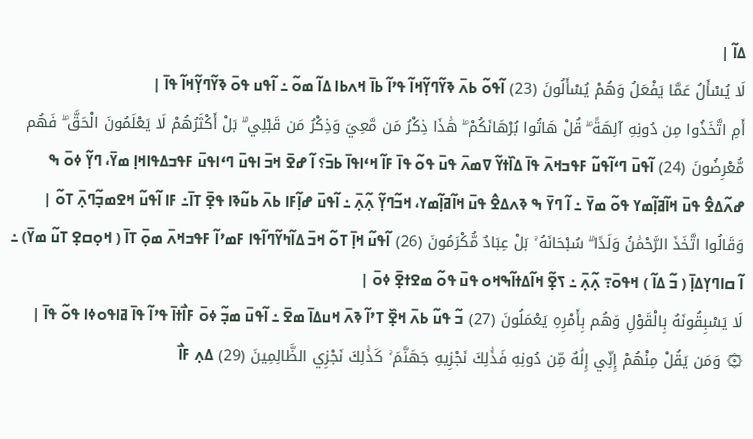ߡߊ߬ |
لَا يُسْأَلُ عَمَّا يَفْعَلُ وَهُمْ يُسْأَلُونَ (23) ߊ߬ߟߋ߬ ߕߍ߫ ߢߌ߬ߣߌ߲߬ߞߊ߬ ߟߴߊ߬ ߕߊ߫ ߞߍߕߊ ߡߊ߬ ߘߋ߬ ߸ ߊ߬ߟߎ ߟߋ߫ ߢߌ߬ߣߌ߲߬ߞߊ߬ ߟߊ߫ |
أَمِ اتَّخَذُوا مِن دُونِهِ آلِهَةً ۖ قُلْ هَاتُوا بُرْهَانَكُمْ ۖ هَٰذَا ذِكْرُ مَن مَّعِيَ وَذِكْرُ مَن قَبْلِي ۗ بَلْ أَكْثَرُهُمْ لَا يَعْلَمُونَ الْحَقَّ ۖ فَهُم مُّعْرِضُونَ (24) ߊ߬ߟߎ߫ ߣߵߊ߬ߟߎ߬ ߓߟߏߞߍ߫ ߟߊ߫ ߡߊ߰ߙߌ߬ ߜߘߍ߫ ߟߎ߫ ߟߋ߬ ߟߊ߫ ߓߊ߬ ߞߵߊߟߊ߫ ߕߏ߫؟ ߊ߬ ߝߐ߫ ߞߏ߫ ߊߟߎ߫ ߣߵߊߟߎ߫ ߓߟߏߡߟߊߞߊ߲ ߘߌ߫، ߣߌ߲߬ ߦߋ߫ ߒ ߝߍ߬ߡߐ߮ ߟߎ߫ ߞߊ߬ߥߊ߲߬ߘߌ ߟߋ߬ ߘߌ߫ ߸ ߊ߬ ߣߌ߫ ߒ ߢߍߡߐ߮ ߟߎ߫ ߞߊ߬ߥߊ߲߬ߘߌ، ߞߏ߬ߣߌ߲߬ ߍ߲߬ߍ߲߫ ߸ ߊ߬ߟߎ߫ ߝߊ߲߬ߓߊ ߕߍ߫ ߕߎ߬ߢߊ ߟߐ߲߫ ߠߊ߫߸ ߓߊ ߊ߬ߟߎ߬ ߞߐߘߏ߲߬ߣߍ߲߫ ߠߋ߬ |
وَقَالُوا اتَّخَذَ الرَّحْمَٰنُ وَلَدًا ۗ سُبْحَانَهُ ۚ بَلْ عِبَادٌ مُّكْرَمُونَ (26) ߊ߬ߟߎ߬ ߞߊ߲߫ ߠߋ߬ ߞߏ߫ ߡߊ߬ߤߌ߬ߣߊ߬ߟߊ ߓߘߴߊ߬ ߓߟߏߞߍ߫ ߘߋ߲߫ ߠߊ߫ ( ߞߋ߲ߛߐ߲ ߠߎ߬ ߘߌ߫) ߸ ߊ߬ ߛߊߣߌ߲ߡߊ߲߫ ( ߏ߬ ߡߊ߬ ) ߞߟߋ߫߹ ߍ߲߬ߍ߲߫ ߸ ߖߐ߲߬ ߞߊ߬ߡߙߊ߬ߒߞߋ ߟߎ߫ ߟߋ߬ ߘߐߙߐ߲߫ ߦߋ߫ |
لَا يَسْبِقُونَهُ بِالْقَوْلِ وَهُم بِأَمْرِهِ يَعْمَلُونَ (27) ߏ߬ ߟߎ߬ ߕߍ߫ ߞߐ߲߰ ߠߴߊ߬ ߢߍ߫ ߞߎߡߊ߫ ߘߐ߫ ߸ ߊ߬ߟߎ߫ ߘߏ߲߬ ߦߋ߫ ߓߊ߯ߙߊ߫ ߟߴߊ߬ ߟߊ߫ ߥߊߟߋߦߊ ߟߋ߬ ߟߊ߫ |
۞ وَمَن يَقُلْ مِنْهُمْ إِنِّي إِلَٰهٌ مِّن دُونِهِ فَذَٰلِكَ نَجْزِيهِ جَهَنَّمَ ۚ كَذَٰلِكَ نَجْزِي الظَّالِمِينَ (29) ߡߍ߲ ߓߊ߯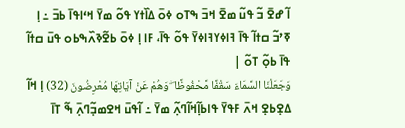ߊ߬ ߝߐ߫ ߏ߬ ߟߎ߬ ߘߐ߫ ߞߏ߫ ߒߠߋ ߦߋ߫ ߡߊ߰ߙߌ ߟߋ߬ ߘߌ߫ ߞߵߊߟߊ߫ ߕߏ߫ ߸ ߊ߲ ߧߴߏ߬ ߛߙߊ߬ ߟߊ߫ ߔߊߦߌߔߊߦߌ߫ ߟߋ߬ ߟߊ߫، ߓߊ ߊ߲ ߦߋ߫ ߕߐ߬ߢߍ߰ߒߕߋ ߟߎ߫ ߛߙߊ߬ ߟߊ߫ ߕߋ߲߬ ߠߋ߬ |
وَجَعَلْنَا السَّمَاءَ سَقْفًا مَّحْفُوظًا ۖ وَهُمْ عَنْ آيَاتِهَا مُعْرِضُونَ (32) ߊ߲ ߞߊ߬ ߡߐ߲ߕߐ߲ ߞߍ߫ ߓߟߌ߫ ߟߊߕߊ߲߬ߞߊ߬ߣߍ߲߬ ߘߌ߫ ߸ ߊ߬ߟߎ߫ ߞߐߘߏ߲߬ߣߍ߲߫ ߒ߬ ߠߊ߫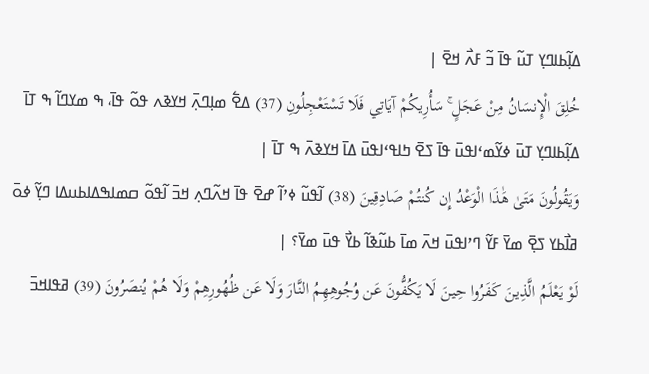ߡߊ߲߬ߕߊߣߌ߲ ߠߎ߬ ߟߊ߫ ߏ߬ ߓߍ߯ ߞߐ߫ |
خُلِقَ الْإِنسَانُ مِنْ عَجَلٍ ۚ سَأُرِيكُمْ آيَاتِي فَلَا تَسْتَعْجِلُونِ (37) ߡߐ߱ ߘߊ߲ߣߍ߲߫ ߞߌߢߍ ߟߋ߬ ߟߊ߫، ߒ ߘߌߣߊ߬ ߒ ߠߊ߫ ߡߊ߲߬ߕߊߣߌ߲ ߠߎ߫ ߦߌ߬ߘߵߊߟߎ߫ ߟߊ߫ ߖߐ߫ ߤߊߟߵߊߟߎ߫ ߡߊ߫ ߞߌߢߍ߫ ߒ ߠߊ߫ |
وَيَقُولُونَ مَتَىٰ هَٰذَا الْوَعْدُ إِن كُنتُمْ صَادِقِينَ (38) ߊ߬ߟߎ߬ ߦߴߊ߬ ߝߐ߫ ߟߊ߫ ߞߍ߬ߣߍ߲ ߞߏ߫ ߊ߬ߟߋ߬ ߛߘߊߒߡߊߕߎߡߊ ߣߌ߲߬ ߦߋ߫ ߥߊ߯ߕߌ ߖߐ߲߫ ߘߌ߫ ߓߌ߬ ߣߴߊߟߎ߫ ߞߍ߫ ߘߊ߫ ߕߎ߬ߢߊ߬ ߕߌ߯ ߟߎ߫ ߘߌ߫؟ |
لَوْ يَعْلَمُ الَّذِينَ كَفَرُوا حِينَ لَا يَكُفُّونَ عَن وُجُوهِهِمُ النَّارَ وَلَا عَن ظُهُورِهِمْ وَلَا هُمْ يُنصَرُونَ (39) ߥߟߊߞߏ߫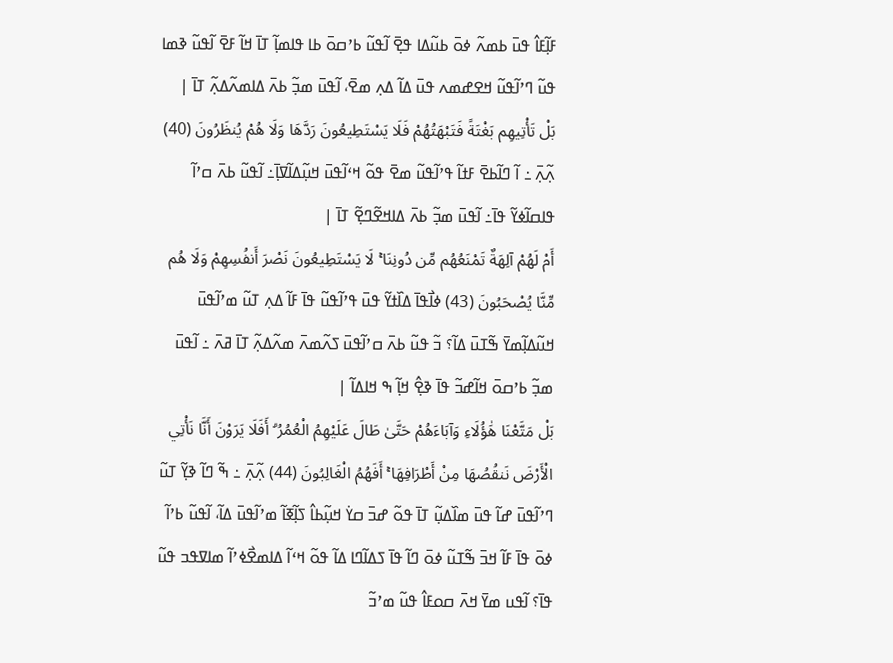ߓߊ߲߬ߓߊ߮ ߟߎ߫ ߕߘߍ߬ ߦߋ߫ ߕߎ߬ߡߊ ߟߐ߲߫ ߊ߬ߟߎ߬ ߕߴߛߋ߫ ߕߊ ߟߊߘߊ߲߬ ߠߊ߫ ߞߊ߬ ߓߐ߫ ߊ߬ߟߎ߬ ߢߘߊ ߟߎ߬ ߣߴߊ߬ߟߎ߬ ߞߐߝߘߍ ߟߎ߫ ߡߊ߬ ߡߍ߲ ߘߐ߫، ߊ߬ߟߎ߫ ߘߏ߲߬ ߕߍ߫ ߡߊߘߍ߬ߡߍ߲߬ ߠߊ߫ |
بَلْ تَأْتِيهِم بَغْتَةً فَتَبْهَتُهُمْ فَلَا يَسْتَطِيعُونَ رَدَّهَا وَلَا هُمْ يُنظَرُونَ (40) ߍ߲߬ߍ߲߫ ߸ ߊ߬ ߣߊ߬ߕߐ߫ ߓߙߊ߬ ߟߴߊ߬ߟߎ߬ ߘߐ߫ ߟߋ߬ ߞߵߊ߬ߟߎ߫ ߞߎ߲߬ߡߊ߬ߜߊ߲߫߸ ߊ߬ߟߎ߬ ߕߍ߫ ߛߴߊ߬ ߟߊߛߊ߬ߦߌ߬ ߟߊ߫߸ ߊ߬ߟߎ߫ ߘߏ߲߬ ߕߍ߫ ߡߊߞߐ߬ߣߐ߲߬ ߠߊ߫ |
أَمْ لَهُمْ آلِهَةٌ تَمْنَعُهُم مِّن دُونِنَا ۚ لَا يَسْتَطِيعُونَ نَصْرَ أَنفُسِهِمْ وَلَا هُم مِّنَّا يُصْحَبُونَ (43) ߦߊ߯ߟߊ߫ ߡߊ߰ߙߌ߬ ߟߎ߫ ߟߴߊ߬ߟߎ߬ ߟߊ߫ ߓߊ߬ ߡߍ߲ ߠߎ߬ ߘߴߊ߬ߟߎ߫ ߞߎ߬ߡߊ߲߬ߘߌ߫ ߒ߬ߠߎ߫ ߡߊ߬؟ ߏ߬ ߟߎ߬ ߕߍ߫ ߛߴߊ߬ߟߎ߫ ߖߍ߬ߘߍ߫ ߘߍ߬ߡߍ߲߬ ߠߊ߫ ߥߍ߫ ߸ ߊ߬ߟߎ߫ ߘߏ߲߬ ߕߴߛߋ߫ ߞߊ߬ߝߏ߬ ߟߊ߫ ߢߐ߲߮ ߞߊ߲߬ ߒ ߞߊߡߊ߬ |
بَلْ مَتَّعْنَا هَٰؤُلَاءِ وَآبَاءَهُمْ حَتَّىٰ طَالَ عَلَيْهِمُ الْعُمُرُ ۗ أَفَلَا يَرَوْنَ أَنَّا نَأْتِي الْأَرْضَ نَنقُصُهَا مِنْ أَطْرَافِهَا ۚ أَفَهُمُ الْغَالِبُونَ (44) ߍ߲߬ߍ߲߫ ߸ ߒ߬ ߣߊ߬ ߢߌ߲߬ ߠߎ߬ ߣߴߊ߬ߟߎ߫ ߝߊ߬ ߟߎ߫ ߘߊ߰ߡߎ߲߬ ߠߊ߫ ߟߋ߬ ߝߏ߫ ߛߌ߭ ߞߎ߲߬ߕߊ߮ ߖߊ߲߬ߧߊ߬ ߘߴߊ߬ߟߎ߫ ߡߊ߬، ߊ߬ߟߎ߬ ߕߴߊ߬ ߦߋ߫ ߟߊ߫ ߓߊ߬ ߞߏ߫ ߒ߬ߠߎ߬ ߦߋ߫ ߣߊ߬ ߟߊ߫ ߖߡߊ߬ߣߊ ߡߊ߬ ߟߋ߬ ߞߵߊ߬ ߡߊߘߐ߯ߦߴߊ߬ ߘߊߜߟߏ ߟߎ߬ ߟߊ߫؟ ߊ߬ߟߎ ߘߌ߫ ߞߍ߫ ߛߋߓߊ߮ ߟߎ߬ ߘߴߏ߬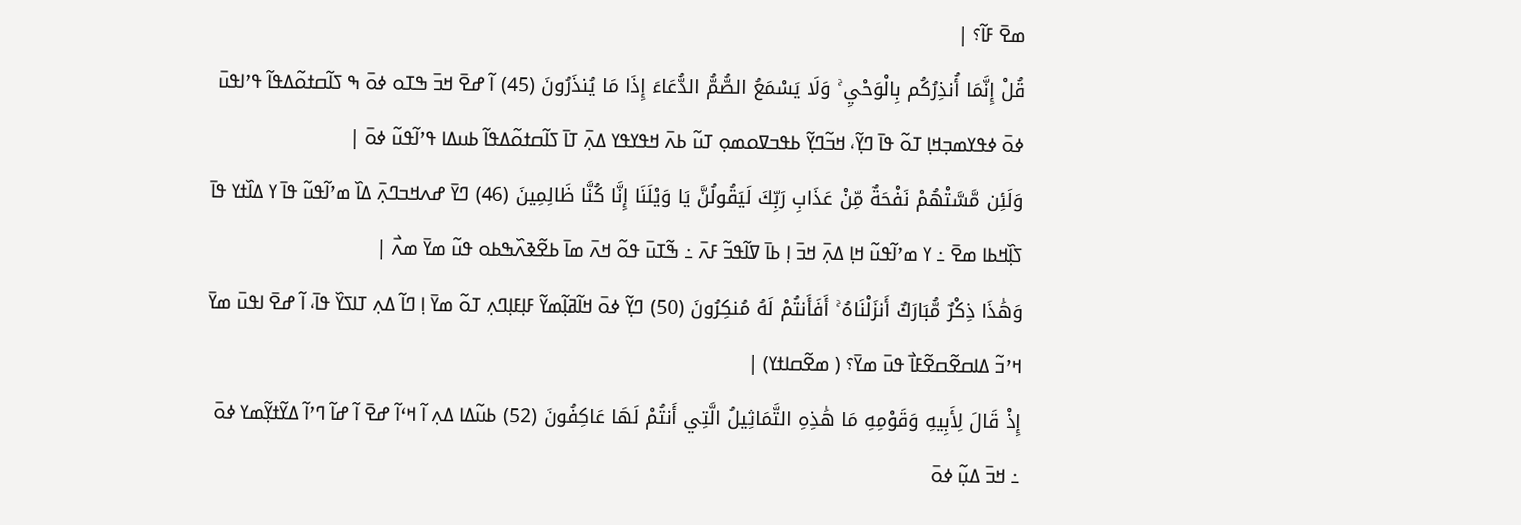ߘߐ߫ ߓߊ߬؟ |
قُلْ إِنَّمَا أُنذِرُكُم بِالْوَحْيِ ۚ وَلَا يَسْمَعُ الصُّمُّ الدُّعَاءَ إِذَا مَا يُنذَرُونَ (45) ߊ߬ ߝߐ߫ ߞߏ߫ ߒߠߋ ߦߋ߫ ߒ ߖߊ߬ߛߙߋ߬ߡߟߊ߬ ߟߴߊߟߎ߫ ߦߋ߫ ߦߟߌߘߏ߲ߞߊ߲ ߠߋ߬ ߟߊ߫ ߣߌ߲߬، ߞߏ߬ߣߌ߲߬ ߕߟߏߜߋߘߋ߲ ߠߎ߬ ߕߍ߫ ߞߟߌߟߌ ߡߍ߲߫ ߠߊ߫ ߖߊ߬ߛߙߋ߬ߡߟߊ߬ ߕߎߡߊ ߟߴߊ߬ߟߎ߬ ߦߋ߫ |
وَلَئِن مَّسَّتْهُمْ نَفْحَةٌ مِّنْ عَذَابِ رَبِّكَ لَيَقُولُنَّ يَا وَيْلَنَا إِنَّا كُنَّا ظَالِمِينَ (46) ߣߌ߫ ߝߍߞߏߣߍ߲߫ ߡߊ߰ ߘߴߊ߬ߟߎ߬ ߟߊ߫ ߌ ߡߊ߰ߙߌ ߟߊ߫ ߖߊ߲߰ߞߕߊ ߘߐ߫ ߸ ߌ ߘߴߊ߬ߟߎ߬ ߞߊ߲ ߡߍ߲߫ ߞߏ߫ ߊ߲ ߕߊ߫ ߜߊ߬ߟߏ߬ ߓߍ߫ ߸ ߒ߬ߠߎ߫ ߟߋ߬ ߞߍ߫ ߘߊ߫ ߕߐ߬ߢߍ߰ߒߕߋ ߟߎ߬ ߘߌ߫ ߘߍ߯ |
وَهَٰذَا ذِكْرٌ مُّبَارَكٌ أَنزَلْنَاهُ ۚ أَفَأَنتُمْ لَهُ مُنكِرُونَ (50) ߣߌ߲߬ ߦߋ߫ ߞߊ߬ߥߊ߲߬ߘߌ߬ ߓߊ߲ߓߊ߲ߣߍ߲ ߠߋ߬ ߘߌ߫ ߊ߲ ߣߊ߬ ߡߍ߲ ߠߊߖߌ߰ ߟߊ߫، ߊ߬ ߝߐ߫ ߊߟߎ߫ ߘߌ߫ ߞߴߏ߬ ߡߊߛߐ߬ߛߐ߬ߓߊ߯ ߟߎ߫ ߘߌ߫؟ ( ߘߐ߬ߛߊߙߌ) |
إِذْ قَالَ لِأَبِيهِ وَقَوْمِهِ مَا هَٰذِهِ التَّمَاثِيلُ الَّتِي أَنتُمْ لَهَا عَاكِفُونَ (52) ߕߎ߬ߡߊ ߡߍ߲ ߊ߬ ߞߵߊ߬ ߝߐ߫ ߊ߬ ߝߊ߬ ߣߴߊ߬ ߡߌ߬ߙߌ߲߬ߘߌ ߦߋ߫ ߸ ߞߏ߫ ߡߎ߲߬ ߦߋ߫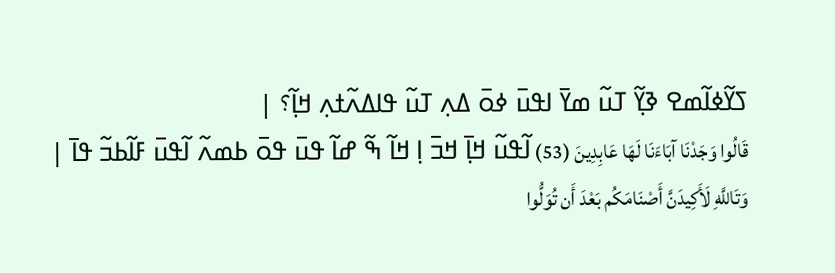ߖߌ߬ߦߊ߬ߘߐ ߢߌ߲߬ ߠߎ߬ ߘߌ߫ ߊߟߎ߫ ߦߋ߫ ߡߍ߲ ߠߎ߬ ߟߊߡߍ߬ߙߍ߲ ߞߊ߲߬؟ |
قَالُوا وَجَدْنَا آبَاءَنَا لَهَا عَابِدِينَ (53) ߊ߬ߟߎ߬ ߞߊ߲߫ ߞߏ߫ ߊ߲ ߞߊ߬ ߒ߬ ߝߊ߬ ߟߎ߫ ߟߋ߫ ߕߘߍ߬ ߊ߬ߟߎ߫ ߓߊ߬ߕߏ߬ ߟߊ߫ |
وَتَاللَّهِ لَأَكِيدَنَّ أَصْنَامَكُم بَعْدَ أَن تُوَلُّوا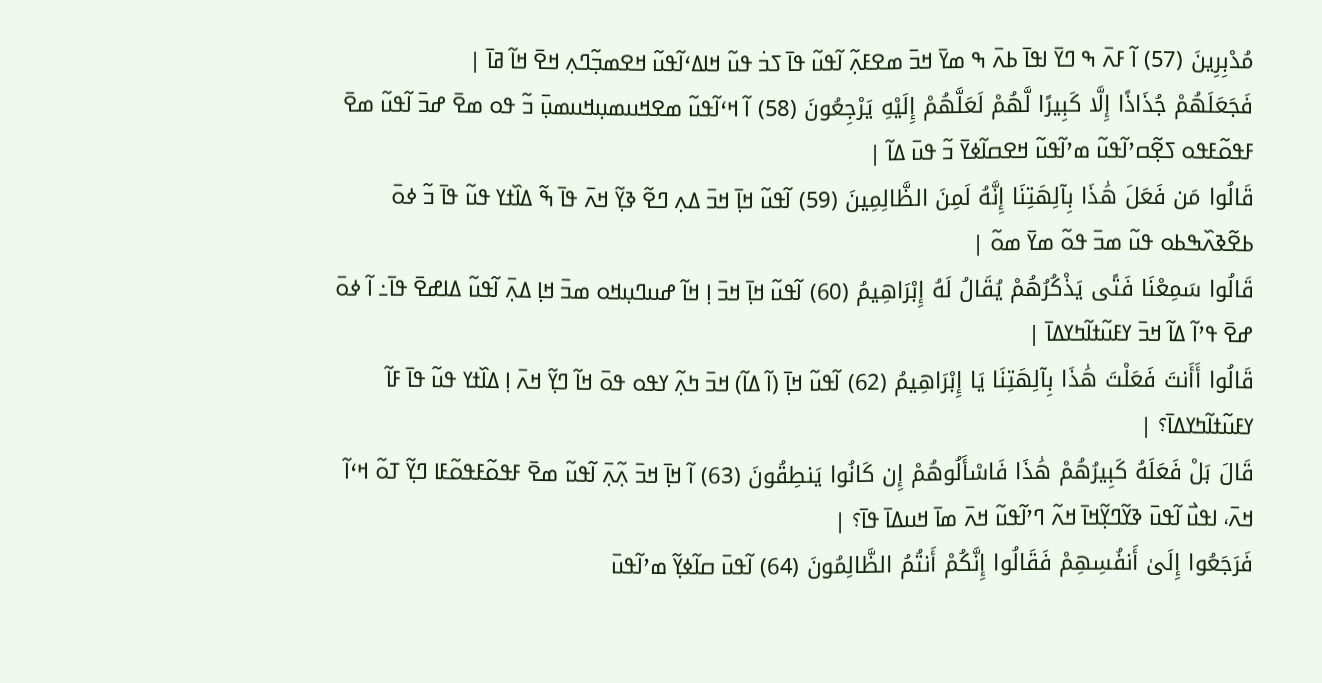مُدْبِرِينَ (57) ߊ߬ ߓߍ߫ ߒ ߣߌ߫ ߊߟߊ߫ ߕߍ߫ ߒ ߘߌ߫ ߞߏ߫ ߘߐߓߍ߲߬ ߊ߬ߟߎ߬ ߟߊ߫ ߖߏ߭ ߟߎ߬ ߞߊߡߵߊ߬ߟߎ߬ ߞߐߘߏ߲߬ߣߍ߲ ߞߐ߫ ߞߊ߬ ߥߊ߫ |
فَجَعَلَهُمْ جُذَاذًا إِلَّا كَبِيرًا لَّهُمْ لَعَلَّهُمْ إِلَيْهِ يَرْجِعُونَ (58) ߊ߬ ߞߵߊ߬ߟߎ߬ ߘߐߞߎߘߎ߲ߞߎߘߎ߲߫ ߏ߬ ߟߋ ߘߐ߫ ߝߏ߫ ߊ߬ߟߎ߬ ߘߐ߫ ߓߟߋ߬ߓߟߋ ߖߐ߲߬ߛߴߊ߬ߟߎ߬ ߘߴߊ߬ߟߎ߬ ߞߐߛߊ߬ߦߌ߫ ߏ߬ ߟߎ߫ ߡߊ߬ |
قَالُوا مَن فَعَلَ هَٰذَا بِآلِهَتِنَا إِنَّهُ لَمِنَ الظَّالِمِينَ (59) ߊ߬ߟߎ߬ ߞߊ߲߫ ߞߏ߫ ߡߍ߲ ߣߐ߬ ߢߌ߲߬ ߞߍ߫ ߟߊ߫ ߒ߬ ߡߊ߰ߙߌ ߟߎ߬ ߟߊ߫ ߏ߬ ߦߋ߫ ߕߐ߬ߢߍ߰ߒߕߋ ߟߎ߬ ߘߏ߫ ߟߋ߬ ߘߌ߫ ߘߋ߬ |
قَالُوا سَمِعْنَا فَتًى يَذْكُرُهُمْ يُقَالُ لَهُ إِبْرَاهِيمُ (60) ߊ߬ߟߎ߬ ߞߊ߲߫ ߞߏ߫ ߊ߲ ߞߊ߬ ߝߎߣߎ߲ߞߋ ߘߏ߫ ߞߊ߲ ߡߍ߲߫ ߊ߬ߟߎ߬ ߡߊߝߐ߫ ߟߊ߫߸ ߊ߬ ߦߋ߫ ߝߐ߫ ߟߴߊ߬ ߡߊ߬ ߞߏ߫ ߌߓߎ߬ߙߊ߬ߤߌߡߊ߫ |
قَالُوا أَأَنتَ فَعَلْتَ هَٰذَا بِآلِهَتِنَا يَا إِبْرَاهِيمُ (62) ߊ߬ߟߎ߬ ߞߊ߲߫ (ߊ߬ ߡߊ߬) ߞߏ߫ ߤߍ߲߬ ߌߟߋ ߟߋ߫ ߞߊ߬ ߣߌ߲߬ ߞߍ߫ ߊ߲ ߡߊ߰ߙߌ ߟߎ߬ ߟߊ߫ ߓߊ߬ ߌߓߎ߬ߙߊ߬ߤߌߡߊ߫؟ |
قَالَ بَلْ فَعَلَهُ كَبِيرُهُمْ هَٰذَا فَاسْأَلُوهُمْ إِن كَانُوا يَنطِقُونَ (63) ߊ߬ ߞߊ߲߫ ߞߏ߫ ߍ߲߬ߍ߲߫ ߊ߬ߟߎ߬ ߘߐ߫ ߓߟߋ߬ߓߟߋ߬ߓߊ ߣߌ߲߬ ߠߋ߬ ߞߵߊ߬ ߞߍ߫، ߊߟߎ߯ ߊ߬ߟߎ߫ ߢߌ߬ߣߌ߲߬ߞߊ߫ ߞߍ߬ ߣߴߊ߬ߟߎ߬ ߞߍ߫ ߘߊ߫ ߞߎߡߊ߫ ߟߊ߫؟ |
فَرَجَعُوا إِلَىٰ أَنفُسِهِمْ فَقَالُوا إِنَّكُمْ أَنتُمُ الظَّالِمُونَ (64) ߊ߬ߟߎ߫ ߛߊ߬ߦߌ߲߬ ߘߴߊ߬ߟߎ߫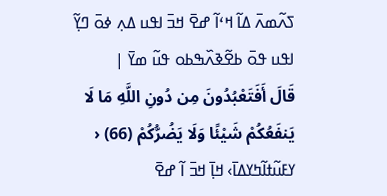ߖߍ߬ߘߍ߫ ߡߊ߬ ߞߵߊ߬ ߝߐ߫ ߞߏ߫ ߊߟߎ ߡߍ߲ ߦߋ߫ ߣߌ߲߬ ߊߟߎ ߟߋ߫ ߕߐ߬ߢߍ߰ߒߕߋ ߟߎ߬ ߘߌ߫ |
قَالَ أَفَتَعْبُدُونَ مِن دُونِ اللَّهِ مَا لَا يَنفَعُكُمْ شَيْئًا وَلَا يَضُرُّكُمْ (66) ‹ ߌߓߎ߬ߙߊ߬ߤߌߡߊ߫› ߞߊ߲߫ ߞߏ߫ ߊ߬ ߝߐ߫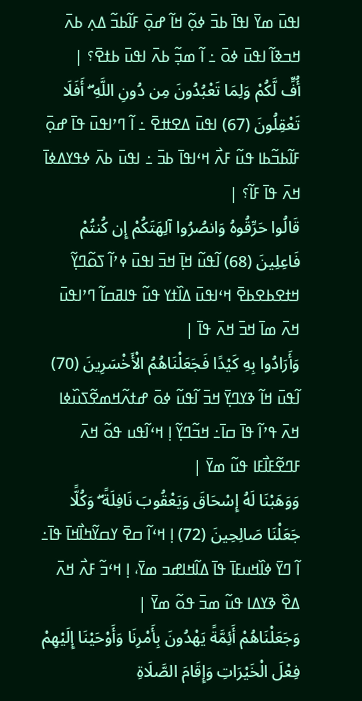ߊߟߎ߫ ߘߌ߫ ߊߟߊ߫ ߕߏ߫ ߦߋ߲߬ ߞߊ߬ ߝߋ߲߫ ߓߊ߬ߕߏ߬ ߡߍ߲ ߕߍ߫ ߞߏߢߊ߬ ߊߟߎ߫ ߦߋ߫ ߸ ߊ߬ ߘߏ߲߬ ߕߍ߫ ߊߟߎ߫ ߕߙߐ߫؟ |
أُفٍّ لَّكُمْ وَلِمَا تَعْبُدُونَ مِن دُونِ اللَّهِ ۖ أَفَلَا تَعْقِلُونَ (67) ߊߟߎ߫ ߡߐߚߐ߫ ߸ ߊ߬ ߣߴߊߟߎ߫ ߟߊ߫ ߝߋ߲߫ ߓߊ߬ߕߏ߬ߕߊ ߟߎ߬ ߓߍ߯ ߞߵߊߟߊ߫ ߕߏ߫ ߸ ߊߟߎ߫ ߕߍ߫ ߦߟߌߡߦߊ߫ ߞߍ߫ ߟߊ߫ ߓߊ߬؟ |
قَالُوا حَرِّقُوهُ وَانصُرُوا آلِهَتَكُمْ إِن كُنتُمْ فَاعِلِينَ (68) ߊ߬ߟߎ߬ ߞߊ߲߫ ߞߏ߫ ߊߟߎ߫ ߦߴߊ߬ ߖߋ߬ߣߌ߲߬ ߞߙߐߕߐߕߐ߫ ߞߵߊߟߎ߫ ߡߊ߰ߙߌ ߟߎ߬ ߟߊߥߛߊ߬ ߣߴߊߟߎ߫ ߞߍ߫ ߘߊ߫ ߞߏ߫ ߞߍ߫ ߟߊ߫ |
وَأَرَادُوا بِهِ كَيْدًا فَجَعَلْنَاهُمُ الْأَخْسَرِينَ (70) ߊ߬ߟߎ߫ ߞߊ߬ ߢߌߣߌ߲߫ ߞߏ߫ ߊ߬ߟߎ߬ ߦߋ߫ ߝߙߍ߬ߞߘߐ߬ߖߎ߰ߦߊ ߞߍ߫ ߟߴߊ߬ ߟߊ߫ ߛߊ߫߸ ߞߏ߬ߣߌ߲߬ ߊ߲ ߞߵߊ߬ߟߎ ߟߋ߬ ߞߍ߫ ߓߣߐ߬ߓߊ߯ߓߊ ߟߎ߬ ߘߌ߫ |
وَوَهَبْنَا لَهُ إِسْحَاقَ وَيَعْقُوبَ نَافِلَةً ۖ وَكُلًّا جَعَلْنَا صَالِحِينَ (72) ߊ߲ ߞߵߊ߬ ߛߐ߫ ߌߛߌ߬ߤߊ߯ߞߊ߫ ߟߊ߫߸ ߊ߬ ߣߌ߫ ߦߊ߰ߞߎߓߊ߫ ߟߊ߫ ߡߊ߬ߞߊߝߏ ߘߌ߫، ߊ߲ ߞߵߏ߬ ߓߍ߯ ߞߍ߫ ߡߐ߰ ߢߌߡߊ ߟߎ߬ ߘߏ߫ ߟߋ߬ ߘߌ߫ |
وَجَعَلْنَاهُمْ أَئِمَّةً يَهْدُونَ بِأَمْرِنَا وَأَوْحَيْنَا إِلَيْهِمْ فِعْلَ الْخَيْرَاتِ وَإِقَامَ الصَّلَاةِ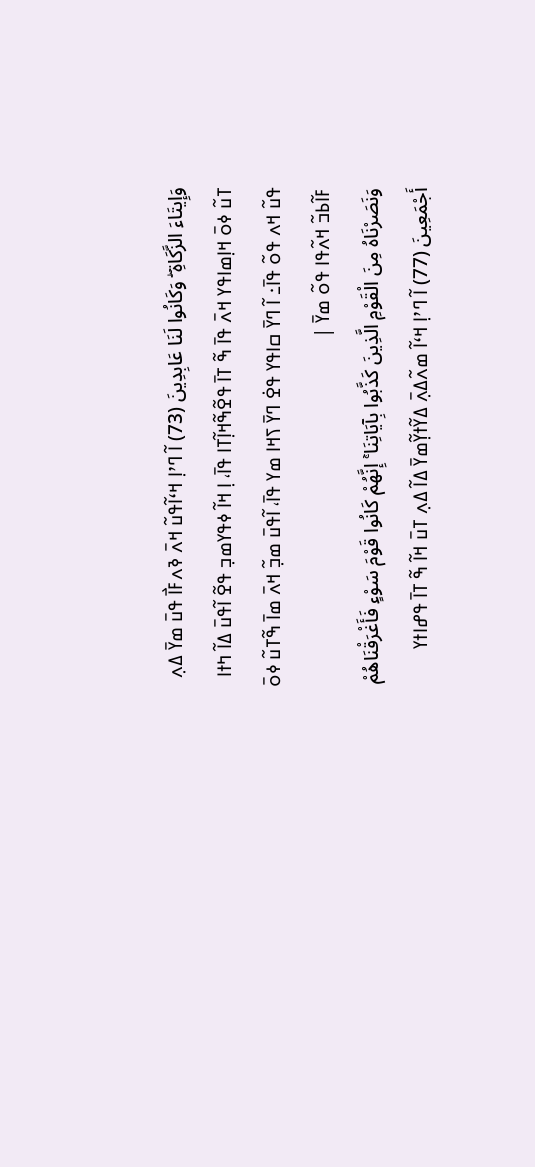وَإِيتَاءَ الزَّكَاةِ ۖ وَكَانُوا لَنَا عَابِدِينَ (73) ߊ߬ ߣߴߊ߲ ߞߵߊ߬ߟߎ߬ ߞߍ߫ ߢߍߓߊ߯ ߟߎ߫ ߘߌ߫ ߡߍ߲ ߠߎ߬ ߦߋ߫ ߞߊ߲ߘߊߟߌ ߞߍ߫ ߟߊ߫ ߒ߬ ߠߊ߫ ߟߐ߬ߒ߬ߞߊ߲߬ߠߊ ߟߊ߫، ߊ߲ ߞߊ߬ ߦߟߌߘߏ߲ ߟߐ߬ ߊ߬ߟߎ߫ ߡߊ߬ ߤߙߊ ߟߎ߬ ߞߍ ߟߋ߬ ߟߊ߫߸ ߊ߬ ߣߌ߫ ߛߊߟߌ ߟߐ߭ ߣߌ߫ ߖߞߊ ߘߌ ߟߊ߫، ߊ߬ߟߎ߫ ߘߏ߲߬ ߞߍ߫ ߘߊ߫ ߒ߬ߠߎ߬ ߦߋ߫ ߓߊ߬ߕߏ߬ ߞߍ߬ߟߊ ߟߋ߬ ߘߌ߫ |
وَنَصَرْنَاهُ مِنَ الْقَوْمِ الَّذِينَ كَذَّبُوا بِآيَاتِنَا ۚ إِنَّهُمْ كَانُوا قَوْمَ سَوْءٍ فَأَغْرَقْنَاهُمْ أَجْمَعِينَ (77) ߊ߬ ߣߴߊ߲ ߞߵߊ߬ ߘߍ߬ߡߍ߲߫ ߡߌ߬ߙߌ߲߬ߘߌ߫ ߡߊ߬ ߡߍ߲ ߠߎ߫ ߞߊ߬ ߒ߬ ߠߊ߫ ߟߝߊߙߌ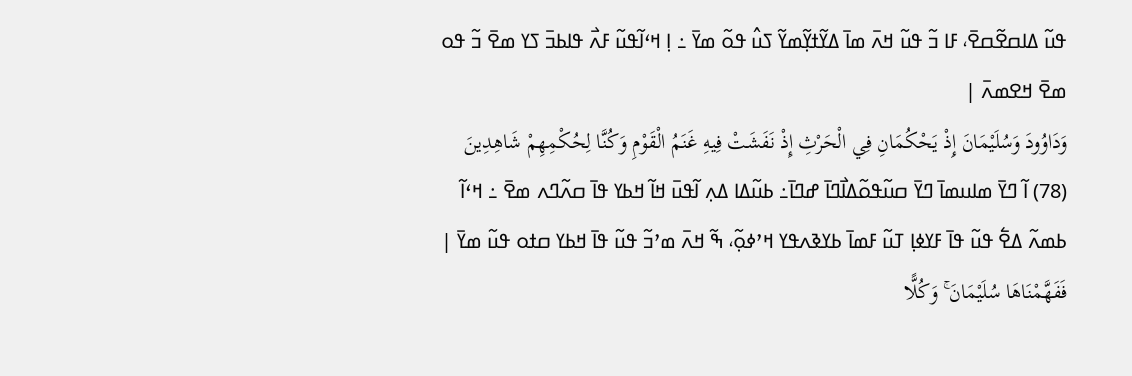ߟߎ߬ ߡߊߛߐ߬ߛߐ߫، ߓߊ ߏ߬ ߟߎ߬ ߞߍ߫ ߘߊ߫ ߡߌ߬ߙߌ߲߬ߘߌ߬ ߖߎ߮ ߟߋ߬ ߘߌ߫ ߸ ߊ߲ ߞߵߊ߬ߟߎ߬ ߓߍ߯ ߟߊߕߏ߫ ߖߌ ߘߐ߫ ߏ߬ ߟߋ ߘߐ߫ ߞߐߘߍ߫ |
وَدَاوُودَ وَسُلَيْمَانَ إِذْ يَحْكُمَانِ فِي الْحَرْثِ إِذْ نَفَشَتْ فِيهِ غَنَمُ الْقَوْمِ وَكُنَّا لِحُكْمِهِمْ شَاهِدِينَ (78) ߊ߬ ߣߌ߫ ߘߊߎߘߊ߫ ߣߌ߫ ߛߎ߬ߟߋ߬ߡߊ߯ߣߊ߫ ߝߣߊ߫߸ ߕߎ߬ߡߊ ߡߍ߲ ߊ߬ߟߎ߫ ߞߊ߬ ߞߕߌ ߟߊ߫ ߛߍ߬ߣߍ ߘߐ߫ ߸ ߞߵߊ߬ ߕߘߍ߬ ߡߐ߱ ߟߎ߬ ߟߊ߫ ߓߌߦߊ߲ ߠߎ߬ ߓߘߊ߫ ߕߌߢߍߟߌ ߞߴߦߋ߲߬، ߒ߬ ߞߍ߫ ߘߴߏ߬ ߟߎ߬ ߟߊ߫ ߞߕߌ ߛߙߋ ߟߎ߬ ߘߌ߫ |
فَفَهَّمْنَاهَا سُلَيْمَانَ ۚ وَكُلًّا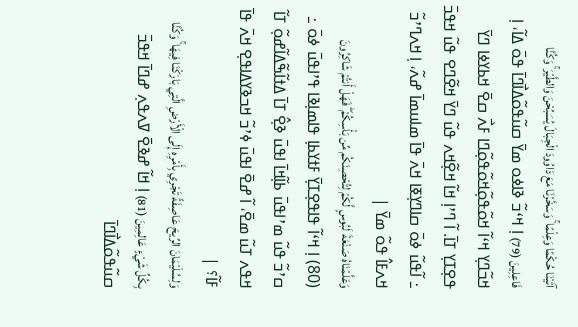آتَيْنَا حُكْمًا وَعِلْمًا ۚ وَسَخَّرْنَا مَعَ دَاوُودَ الْجِبَالَ يُسَبِّحْنَ وَالطَّيْرَ ۚ وَكُنَّا فَاعِلِينَ (79) ߊ߲ ߞߵߏ߬ ߢߊߦߋ ߘߌ߫ ߛߎ߬ߟߋ߬ߡߊ߯ߣߊ߫ ߟߋ߫ ߡߊ߬، ߊ߲ ߞߏ߬ߣߌ߲ ߞߵߊ߬ ߞߋ߬ߟߋ߲߬ߞߋ߬ߟߋ߲߬ߣߊ ߓߍ߯ ߛߐ߫ ߞߕߌߦߊ ߣߌ߫ ߟߐ߲ߠߌ߲ ߠߊ߫. ߊ߬ ߣߴߊ߲ ߞߊ߬ ߞߐ߲߬ߞߍ ߟߎ߬ ߣߌ߫ ߞߐ߬ߣߐ ߟߎ߬ ߞߟߏ߫ ߸ ߊ߬ߟߎ߬ ߦߋ߫ ߛߊߣߌ߲ߧߊ ߞߍ߫ ߟߊ߫ ߘߊߎߘߊ߫ ߝߍ߬، ߊ߲ ߞߍߣߴߏ߬ ߞߍߓߊ߮ ߟߋ߬ ߘߌ߫ |
وَعَلَّمْنَاهُ صَنْعَةَ لَبُوسٍ لَّكُمْ لِتُحْصِنَكُم مِّن بَأْسِكُمْ ۖ فَهَلْ أَنتُمْ شَاكِرُونَ (80) ߊ߲ ߞߵߊ߬ ߟߊߟߐ߲ߠߌ߲߫ ߓߙߌߕߊ߲ ߟߊߘߊ߲ߢߊ ߟߴߊߟߎ߫ ߦߋ߫ ߸ ߛߴߏ߬ ߟߎ߬ ߘߴߊߟߎ߫ ߕߊ߲߬ߞߊ߫ ߊߟߎ߫ ߢߐ߲߮ ߠߊ߫ ߡߙߊ߬ߒ߬ߡߊ߬ߝߋ߲߬ ߠߊ߬ ߞߟߍ ߠߎ߬ ߘߐ߫، ߊ߬ ߝߐ߫ ߊߟߎ߫ ߦߴߏ߬ ߞߏߢߌߡߊߟߐ߲ ߞߍ߫ ߟߊ߫ ߓߊ߬؟ |
وَلِسُلَيْمَانَ الرِّيحَ عَاصِفَةً تَجْرِي بِأَمْرِهِ إِلَى الْأَرْضِ الَّتِي بَارَكْنَا فِيهَا ۚ وَكُنَّا بِكُلِّ شَيْءٍ عَالِمِينَ (81) ߊ߲ ߞߊ߬ ߝߢߐ߫ ߜߍߟߍ߲ ߝߣߊ߫ ߞߟߏ߫ ߛߎ߬ߟߋ߬ߡߊ߯ߣߊ߫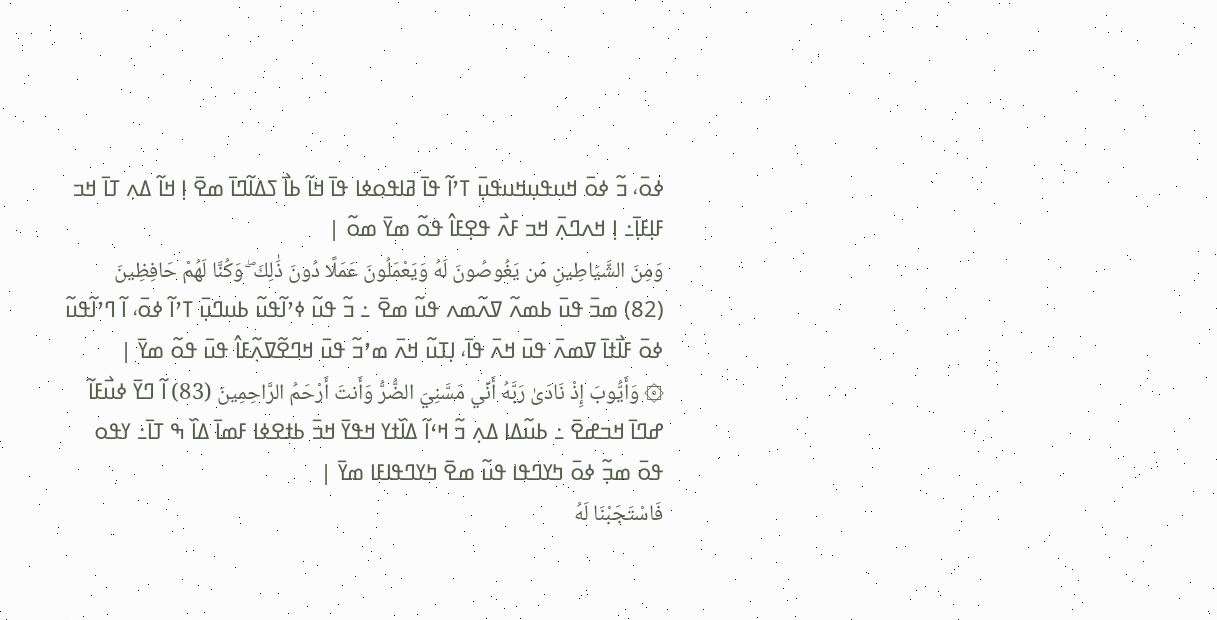ߦߋ߫، ߏ߬ ߦߋ߫ ߞߎߟߎ߲ߞߎߟߎ߲߫ ߠߴߊ߬ ߟߊ߫ ߥߊߟߋߦߊ ߟߊ߫ ߞߊ߬ ߕߊ߯ ߖߡߊ߬ߣߊ߫ ߘߐ߫ ߊ߲ ߞߊ߬ ߡߍ߲ ߠߊ߫ ߞߏ ߓߊ߲ߓߊ߲߫߸ ߊ߲ ߞߍߣߍ߲߫ ߞߏ ߓߍ߯ ߟߐ߲ߓߊ߮ ߟߋ߬ ߘߌ߫ ߘߋ߬ |
وَمِنَ الشَّيَاطِينِ مَن يَغُوصُونَ لَهُ وَيَعْمَلُونَ عَمَلًا دُونَ ذَٰلِكَ ۖ وَكُنَّا لَهُمْ حَافِظِينَ (82) ߘߏ߫ ߟߎ߫ ߕߘߍ߬ ߜߍ߬ߘߍ ߟߎ߬ ߘߐ߫ ߸ ߏ߬ ߟߎ߬ ߦߴߊ߬ߟߎ߬ ߕߎߣߎ߲߫ ߠߴߊ߬ ߦߋ߫، ߊ߬ ߣߴߊ߬ߟߎ߬ ߦߋ߫ ߓߊ߯ߙߊ߫ ߜߘߍ߫ ߟߎ߫ ߞߍ߫ ߟߊ߫، ߊ߲ߠߎ߬ ߞߍ߫ ߘߴߏ߬ ߟߎ߫ ߞߣߐ߬ߜߍ߲߬ߓߊ߮ ߟߎ߫ ߟߋ߬ ߘߌ߫ |
۞ وَأَيُّوبَ إِذْ نَادَىٰ رَبَّهُ أَنِّي مَسَّنِيَ الضُّرُّ وَأَنتَ أَرْحَمُ الرَّاحِمِينَ (83) ߊ߬ ߣߌ߫ ߦߎ߯ߓߊ߬ ߝߣߊ߫ ߞߏߝߐ߫ ߸ ߕߎ߬ߡߊ ߡߍ߲ ߏ߬ ߞߵߊ߬ ߡߊ߰ߙߌ ߞߟߌ߫ ߞߏ߫ ߕߙߐߦߊ ߓߘߊ߫ ߡߊ߰ ߒ ߠߊ߫߸ ߌߟߋ ߟߋ߫ ߘߏ߲߬ ߦߋ߫ ߤߌߣߟߊ ߟߎ߬ ߘߐ߫ ߤߌߣߟߊߓߊ ߘߌ߫ |
فَاسْتَجَبْنَا لَهُ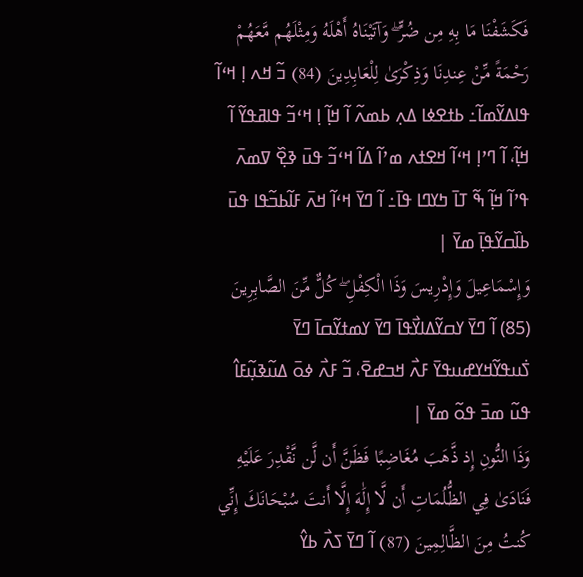فَكَشَفْنَا مَا بِهِ مِن ضُرٍّ ۖ وَآتَيْنَاهُ أَهْلَهُ وَمِثْلَهُم مَّعَهُمْ رَحْمَةً مِّنْ عِندِنَا وَذِكْرَىٰ لِلْعَابِدِينَ (84) ߏ߬ ߞߍ ߊ߲ ߞߵߊ߬ ߟߊߡߌ߬ߘߊ߬߸ ߕߙߐߦߊ ߡߍ߲ ߕߘߍ߬ ߊ߬ ߞߊ߲߬ ߊ߲ ߞߵߏ߬ ߟߊߥߟߌ߬ ߊ߬ ߞߊ߲߬، ߊ߬ ߣߴߊ߲ ߞߵߊ߬ ߞߐߙߍ ߘߴߊ߬ ߡߊ߬ ߞߵߏ߬ ߟߎ߫ ߢߐ߲߰ ߜߘߍ߫ ߟߴߊ߬ ߞߊ߲߬ ߒ߬ ߠߊ߫ ߤߌߣߊ ߟߊ߫߸ ߊ߬ ߣߌ߫ ߞߵߊ߬ ߞߍ߫ ߓߊ߬ߕߏ߬ߟߊ ߟߎ߫ ߕߊ߰ߛߌ߬ߟߊ߲߫ ߘߌ߫ |
وَإِسْمَاعِيلَ وَإِدْرِيسَ وَذَا الْكِفْلِ ۖ كُلٌّ مِّنَ الصَّابِرِينَ (85) ߊ߬ ߣߌ߫ ߌߛߌ߬ߡߊߌ߯ߟߊ߫ ߣߌ߫ ߌߘߙߌ߬ߛߊ߫ ߣߌ߫ ߖ߭ߎߟߌ߬ߞߌߝߎߟߌ߫ ߓߍ߯ ߞߏߝߐ߫، ߏ߬ ߓߍ߯ ߦߋ߫ ߡߎ߬ߢߎ߲߬ߓߊ߮ ߟߎ߬ ߘߏ߫ ߟߋ߬ ߘߌ߫ |
وَذَا النُّونِ إِذ ذَّهَبَ مُغَاضِبًا فَظَنَّ أَن لَّن نَّقْدِرَ عَلَيْهِ فَنَادَىٰ فِي الظُّلُمَاتِ أَن لَّا إِلَٰهَ إِلَّا أَنتَ سُبْحَانَكَ إِنِّي كُنتُ مِنَ الظَّالِمِينَ (87) ߊ߬ ߣߌ߫ ߖߍ߯ ߕߌ߮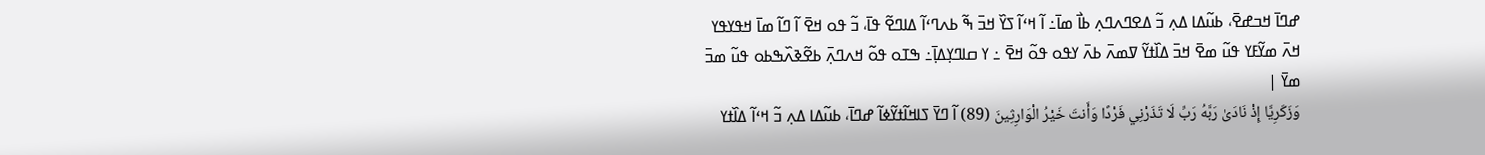ߝߣߊ߫ ߞߏߝߐ߫، ߕߎ߬ߡߊ ߡߍ߲ ߏ߬ ߡߐߣߍߣߍ߲ ߕߊ߯ ߘߊ߫߸ ߊ߬ ߞߵߊ߬ ߖߌ߰ ߞߏ߫ ߒ߬ ߕߍߣߵߊ߬ ߡߊߣߐ߬ ߟߊ߫، ߏ߬ ߟߋ ߞߐ߫ ߊ߬ ߣߊ߬ ߘߊ߫ ߞߟߌߟߌ ߞߍ߫ ߘߌ߬ߓߌ ߟߎ߬ ߘߐ߫ ߞߏ߫ ߡߊ߰ߙߌ߬ ߜߘߍ߫ ߕߍ߫ ߌߟߋ ߟߋ߬ ߞߐ߫ ߸ ߌ ߛߊߣߌ߲ߡߊ߲߫߸ ߒߠߋ ߟߋ߬ ߞߍߣߍ߲߫ ߕߐ߬ߢߍ߰ߒߕߋ ߟߎ߬ ߘߏ߫ ߘߌ߫ |
وَزَكَرِيَّا إِذْ نَادَىٰ رَبَّهُ رَبِّ لَا تَذَرْنِي فَرْدًا وَأَنتَ خَيْرُ الْوَارِثِينَ (89) ߊ߬ ߣߌ߫ ߖߊߞߊ߬ߙߌ߬ߦߊ߬ ߝߣߊ߫، ߕߎ߬ߡߊ ߡߍ߲ ߏ߬ ߞߵߊ߬ ߡߊ߰ߙߌ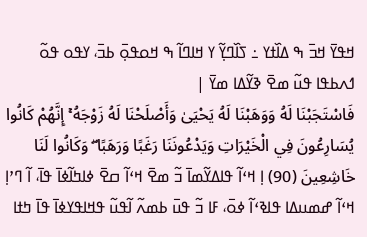ߞߟߌ߫ ߞߏ߫ ߒ ߡߊ߰ߙߌ ߸ ߖߊ߰ߣߌ߲߬ ߌ ߞߊߣߊ߬ ߒ ߞߋߟߋ߲߫ ߕߏ߫، ߌߟߋ ߟߋ߬ ߗߍߕߟߊ ߟߎ߬ ߘߐ߫ ߢߌ߬ߡߊ ߘߌ߫ |
فَاسْتَجَبْنَا لَهُ وَوَهَبْنَا لَهُ يَحْيَىٰ وَأَصْلَحْنَا لَهُ زَوْجَهُ ۚ إِنَّهُمْ كَانُوا يُسَارِعُونَ فِي الْخَيْرَاتِ وَيَدْعُونَنَا رَغَبًا وَرَهَبًا ۖ وَكَانُوا لَنَا خَاشِعِينَ (90) ߊ߲ ߞߵߊ߬ ߟߊߡߌ߬ߘߊ߫ ߏ߬ ߘߐ߫ ߞߵߊ߬ ߛߐ߫ ߦߊߤߊ߬ߦߊ߫ ߟߊ߫، ߊ߬ ߣߴߊ߲ ߞߵߊ߬ ߝߘߎߡߊ ߟߊߢߵߊ߬ ߦߋ߫، ߓߊ ߏ߬ ߟߎ߫ ߕߘߍ߬ ߊ߬ߟߎ߬ ߟߞߊߟߌߦߊ߫ ߟߊ߫ ߤߙߊ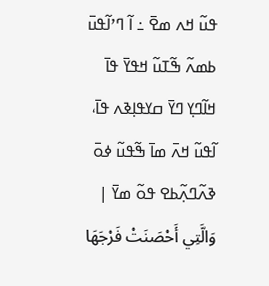ߟߎ߬ ߞߍ ߘߐ߫ ߸ ߊ߬ ߣߴߊ߬ߟߎ߫ ߕߘߍ߬ ߒ߬ߠߎ߬ ߞߟߌ߫ ߟߊ߫ ߞߊ߬ߣߌ߲ ߣߌ߫ ߛߌߟߊ߲ߢߍ ߟߊ߫، ߊ߬ߟߎ߬ ߞߍ߫ ߘߊ߫ ߒ߬ߟߎ߬ ߦߋ߫ ߢߍ߬ߣߍ߲߬ߕߐ ߟߋ߬ ߘߌ߫ |
وَالَّتِي أَحْصَنَتْ فَرْجَهَا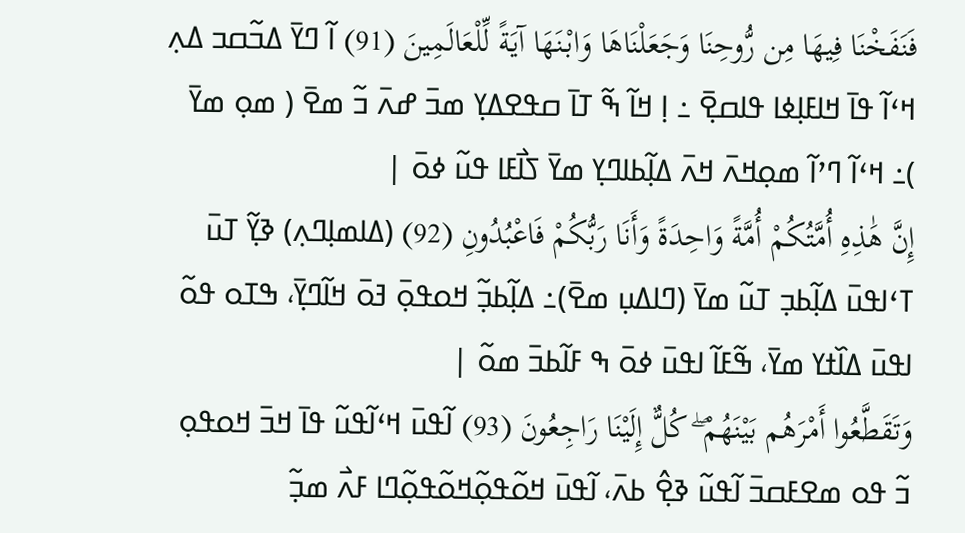فَنَفَخْنَا فِيهَا مِن رُّوحِنَا وَجَعَلْنَاهَا وَابْنَهَا آيَةً لِّلْعَالَمِينَ (91) ߊ߬ ߣߌ߫ ߡߏ߬ߛߏ ߡߍ߲ ߞߵߊ߬ ߟߊ߫ ߞߊߓߊ߲ߦߊ ߟߊߛߐ߲߫ ߸ ߊ߲ ߞߊ߬ ߒ߬ ߠߊ߫ ߛߟߐߡߌ߲ ߘߏ߫ ߝߍ߫ ߏ߬ ߘߐ߫ ( ߘߋ߲ ߘߌ߫ )߸ ߞߵߊ߬ ߣߴߊ߬ ߘߋ߲ߞߍ߫ ߞߍ߫ ߡߊ߲߬ߕߊߣߌ߲ ߘߌ߫ ߖߊ߯ߓߊ ߟߎ߬ ߦߋ߫ |
إِنَّ هَٰذِهِ أُمَّتُكُمْ أُمَّةً وَاحِدَةً وَأَنَا رَبُّكُمْ فَاعْبُدُونِ (92) (ߡߊߘߊ߲ߣߍ߲) ߢߌ߲߬ ߠߎ߫ ߠߵߊߟߎ߫ ߡߊ߲߬ߕߏ߲ ߠߎ߬ ߘߌ߫ (ߣߊߡߎ߲ ߘߐ߫)߸ ߡߊ߲߬ߕߏ߲߬ ߞߋߟߋ߲߫ ߔߋ߫ ߞߊ߬ߣߌ߲߫، ߒߠߋ ߟߋ߬ ߊߟߎ߫ ߡߊ߰ߙߌ ߘߌ߫، ߒ߬ߓߊ߬ ߊߟߎ߫ ߦߋ߫ ߒ ߓߊ߬ߕߏ߫ ߘߋ߬ |
وَتَقَطَّعُوا أَمْرَهُم بَيْنَهُمْ ۖ كُلٌّ إِلَيْنَا رَاجِعُونَ (93) ߊ߬ߟߎ߫ ߞߵߊ߬ߟߎ߬ ߟߊ߫ ߞߏ߫ ߞߋߟߋ߲ ߏ߬ ߟߋ ߘߐߓߛߏ߫ ߊ߬ߟߎ߬ ߢߐ߲߮ ߕߍ߫، ߊ߬ߟߎ߫ ߞߋ߬ߟߋ߲߬ߞߋ߬ߟߋ߲߬ߣߊ ߓߍ߯ ߘߏ߲߬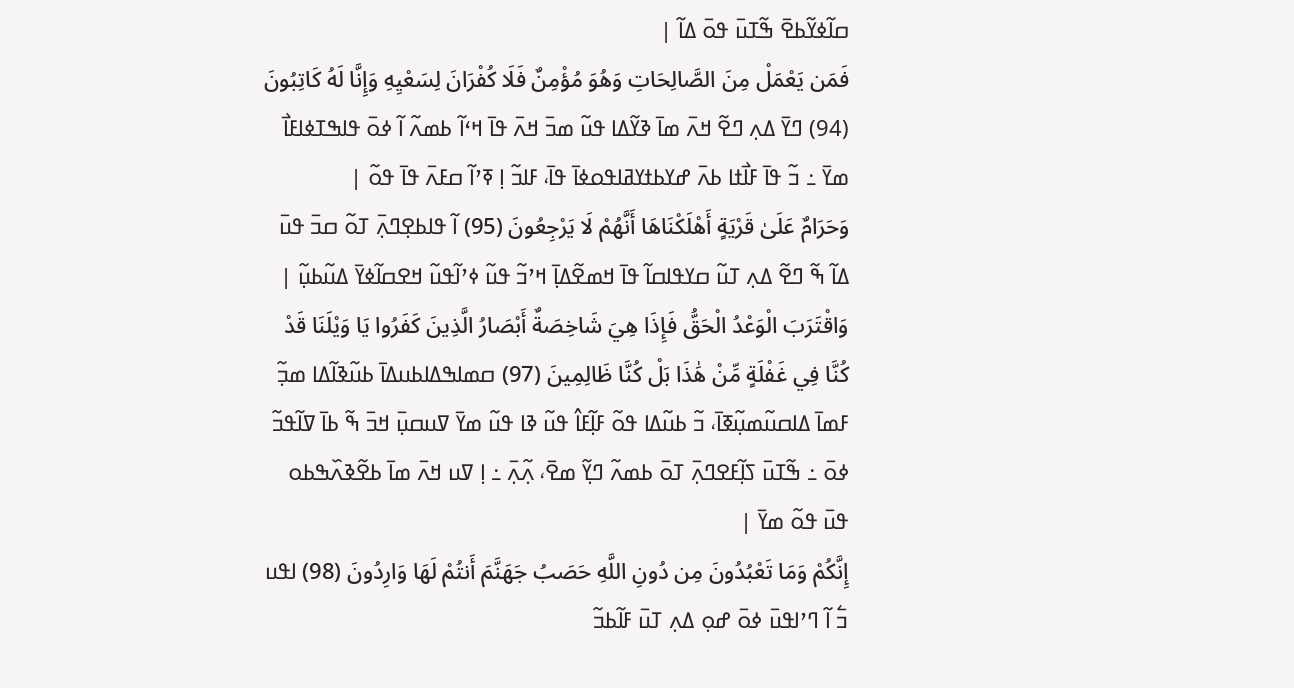ߛߊ߬ߦߌ߬ߕߐ߫ ߒ߬ߠߎ߫ ߟߋ߫ ߡߊ߬ |
فَمَن يَعْمَلْ مِنَ الصَّالِحَاتِ وَهُوَ مُؤْمِنٌ فَلَا كُفْرَانَ لِسَعْيِهِ وَإِنَّا لَهُ كَاتِبُونَ (94) ߣߌ߫ ߡߍ߲ ߣߐ߬ ߞߍ߫ ߘߊ߫ ߢߌ߬ߡߊ ߟߎ߬ ߘߏ߫ ߞߍ߫ ߟߊ߫ ߞߵߊ߬ ߕߘߍ߬ ߊ߬ ߦߋ߫ ߟߊߒߠߦߊߓߊ߯ ߘߌ߫ ߸ ߏ߬ ߟߊ߫ ߓߊ߯ߙߊ ߕߍ߫ ߝߌߕߙߌߥߊߟߋߦߊ߫ ߟߊ߫، ߓߊߏ߬ ߊ߲ ߧߴߊ߬ ߛߓߍ߫ ߟߊ߫ ߟߋ߬ |
وَحَرَامٌ عَلَىٰ قَرْيَةٍ أَهْلَكْنَاهَا أَنَّهُمْ لَا يَرْجِعُونَ (95) ߊ߬ ߟߊߕߐ߲ߣߍ߲߫ ߠߋ߬ ߛߏ߫ ߟߎ߫ ߡߊ߬ ߒ߬ ߣߐ߬ ߡߍ߲ ߠߎ߬ ߛߌߟߊߛߊ߬ ߟߊ߫ ߞߘߐ߬ߡߊ߲߫ ߞߴߏ߬ ߟߎ߬ ߦߴߊ߬ߟߎ߬ ߞߐߛߊ߬ߦߌ߫ ߡߎ߬ߕߎ߲߬ |
وَاقْتَرَبَ الْوَعْدُ الْحَقُّ فَإِذَا هِيَ شَاخِصَةٌ أَبْصَارُ الَّذِينَ كَفَرُوا يَا وَيْلَنَا قَدْ كُنَّا فِي غَفْلَةٍ مِّنْ هَٰذَا بَلْ كُنَّا ظَالِمِينَ (97) ߛߘߊߒߡߊߕߎߡߊ߫ ߕߎ߬ߢߊ߬ߡߊ ߘߏ߲߬ ߓߘߊ߫ ߡߊߛߎ߬ߘߎ߲߬ߧߊ߫، ߏ߬ ߕߎ߬ߡߊ ߟߋ߬ ߓߊ߲߬ߓߊ߮ ߟߎ߬ ߢߊ ߟߎ߬ ߘߌ߫ ߜߎߛߎ߲߫ ߞߏ߫ ߒ߬ ߕߊ߫ ߜߊ߬ߟߏ߬ ߦߋ߫ ߸ ߒ߬ߠߎ߫ ߖߊ߲߬ߓߐߣߍ߲߫ ߠߋ߫ ߕߘߍ߬ ߣߌ߲߬ ߘߐ߫، ߍ߲߬ߍ߲߫ ߸ ߊ߲ ߜߎ ߞߍ߫ ߘߊ߫ ߕߐ߬ߢߍ߰ߒߕߋ ߟߎ߫ ߟߋ߬ ߘߌ߫ |
إِنَّكُمْ وَمَا تَعْبُدُونَ مِن دُونِ اللَّهِ حَصَبُ جَهَنَّمَ أَنتُمْ لَهَا وَارِدُونَ (98) ߊߟߎ ߏ߱ ߊ߬ ߣߴߊߟߎ߫ ߦߋ߫ ߝߋ߲ ߡߍ߲ ߠߎ߫ ߓߊ߬ߕߏ߬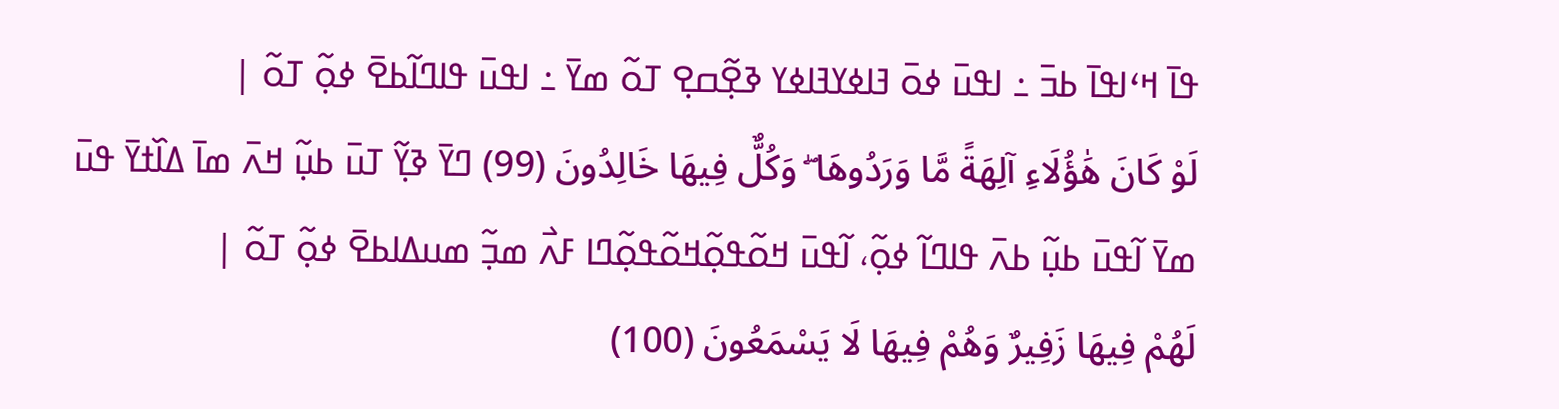ߟߊ߫ ߞߵߊߟߊ߫ ߕߏ߫ ߸ ߊߟߎ߫ ߦߋ߫ ߔߊߦߌߔߊߦߌ ߢߐ߲߬ߛߐ߲ ߠߋ߬ ߘߌ߫ ߸ ߊߟߎ߫ ߟߊߣߊ߬ߕߐ߫ ߦߋ߲߬ ߠߋ߬ |
لَوْ كَانَ هَٰؤُلَاءِ آلِهَةً مَّا وَرَدُوهَا ۖ وَكُلٌّ فِيهَا خَالِدُونَ (99) ߣߌ߫ ߢߌ߲߬ ߠߎ߫ ߕߎ߲߬ ߞߍ߫ ߘߊ߫ ߡߊ߰ߙߌ߫ ߟߎ߫ ߘߌ߫ ߊ߬ߟߎ߫ ߕߎ߲߬ ߕߍ߫ ߟߊߣߊ߬ ߦߋ߲߬، ߊ߬ߟߎ߫ ߞߋ߬ߟߋ߲߬ߞߋ߬ߟߋ߲߬ߣߊ ߓߍ߯ ߘߏ߲߬ ߘߎߡߊߕߐ߫ ߦߋ߲߬ ߠߋ߬ |
لَهُمْ فِيهَا زَفِيرٌ وَهُمْ فِيهَا لَا يَسْمَعُونَ (100)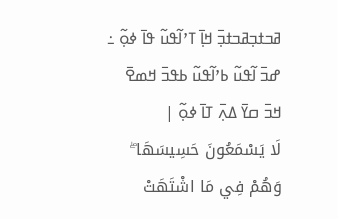ߥߏߙߏ߲ߥߏߙߏ߲߫ ߞߊ߲߫ ߠߴߊ߬ߟߎ߬ ߟߊ߫ ߦߋ߲߬ ߸ ߝߏ߫ ߊ߬ߟߎ߬ ߕߴߊ߬ߟߎ߬ ߕߟߏ߫ ߞߘߐ߫ ߞߏ߫ ߛߌ߫ ߡߍ߲߫ ߠߊ߫ ߦߋ߲߬ |
لَا يَسْمَعُونَ حَسِيسَهَا ۖ وَهُمْ فِي مَا اشْتَهَتْ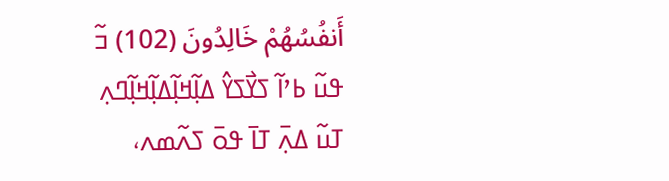أَنفُسُهُمْ خَالِدُونَ (102) ߏ߬ ߟߎ߬ ߕߴߊ߬ ߖߌ߯ߖߌ߮ ߡߊ߲߬ߞߊ߲߬ߡߊ߲߬ߞߊ߲߬ߣߍ߲ ߠߎ߬ ߡߍ߲߫ ߠߊ߫ ߟߋ߫ ߖߍ߬ߘߍ،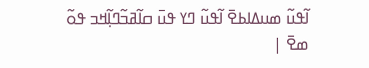ߊ߬ߟߎ߬ ߘߎߡߊߕߐ߫ ߊ߬ߟߎ߬ ߣߌ ߟߎ߫ ߛߊ߬ߥߏ߬ߣߊ߲߬ߞߏ ߟߋ߬ ߘߐ߫ |